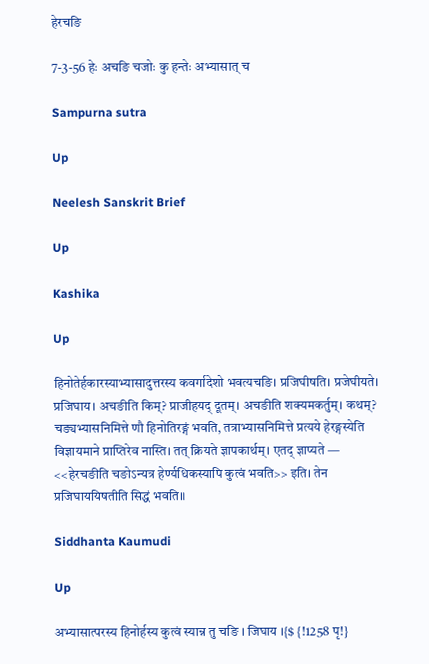हेरचङि

7-3-56 हेः अचङि चजोः कु हन्तेः अभ्यासात् च

Sampurna sutra

Up

Neelesh Sanskrit Brief

Up

Kashika

Up

हिनोतेर्हकारस्याभ्यासादुत्तरस्य कवर्गादेशो भवत्यचङि। प्रजिघीषति। प्रजेघीयते। प्रजिघाय। अचङीति किम्? प्राजीहयद् दूतम्। अचङीति शक्यमकर्तुम्। कथम्? चङ्यभ्यासनिमित्ते णौ हिनोतिरङ्गं भवति, तत्राभ्यासनिमित्ते प्रत्यये हेरङ्गस्येति विज्ञायमाने प्राप्तिरेव नास्ति। तत् क्रियते ज्ञापकार्थम्। एतद् ज्ञाप्यते — <<हेरचङीति चङोऽन्यत्र हेर्ण्यधिकस्यापि कुत्वं भवति>> इति। तेन प्रजिघाययिषतीति सिद्धं भवति॥

Siddhanta Kaumudi

Up

अभ्यासात्परस्य हिनोर्हस्य कुत्वं स्यान्न तु चङि । जिघाय ।{$ {!1258 पृ!}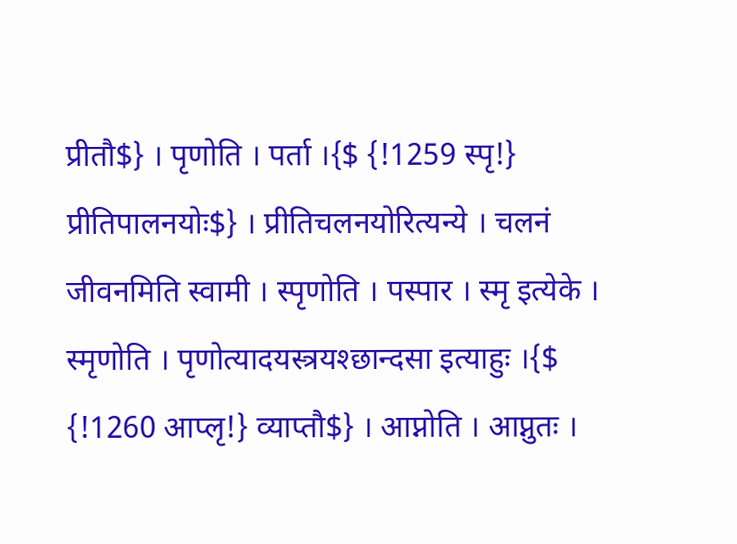प्रीतौ$} । पृणोति । पर्ता ।{$ {!1259 स्पृ!} प्रीतिपालनयोः$} । प्रीतिचलनयोरित्यन्ये । चलनं जीवनमिति स्वामी । स्पृणोति । पस्पार । स्मृ इत्येके । स्मृणोति । पृणोत्यादयस्त्रयश्छान्दसा इत्याहुः ।{$ {!1260 आप्लृ!} व्याप्तौ$} । आप्नोति । आप्नुतः ।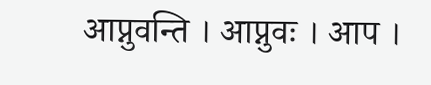आप्नुवन्ति । आप्नुवः । आप ।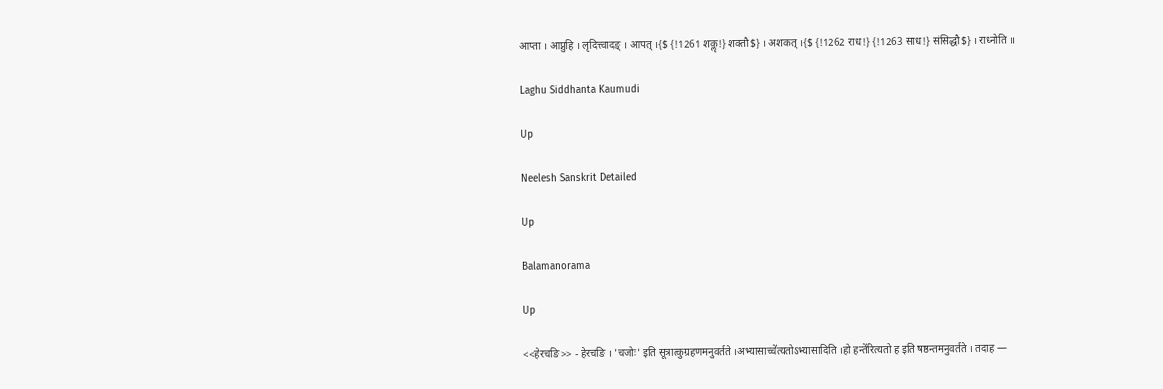आप्ता । आप्नुहि । लृदित्त्वादङ् । आपत् ।{$ {!1261 शकॢ!} शक्तौ$} । अशकत् ।{$ {!1262 राध!} {!1263 साध!} संसिद्धौ$} । राध्नोति ॥

Laghu Siddhanta Kaumudi

Up

Neelesh Sanskrit Detailed

Up

Balamanorama

Up

<<हेरचङि>> - हेरचङि । 'चजोः' इति सूत्रात्कुग्रहणमनुवर्तते ।अभ्यासाच्चे॑त्यतोऽभ्यासादिति ।हो हन्ते॑रित्यतो ह इति षष्ठन्तमनुवर्तते । तदाह —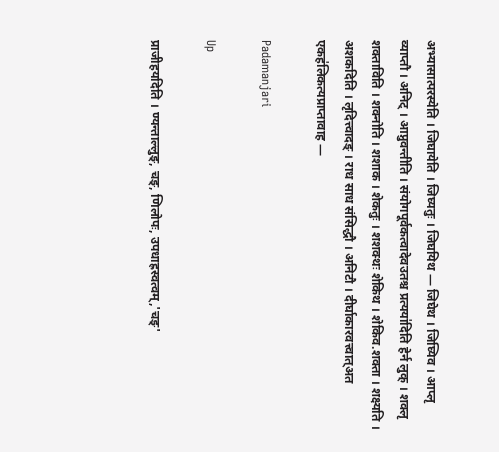अभ्यासात्परस्येति । जिघायेति । जिघ्यतुः । जिघयिथ — जिघेथ । जिघ्यिव । आप्लृ व्याप्तौ । अनिट् । आप्नुवन्तीति । संयोगपूर्वकत्वादेवउतश्च प्रत्यया॑दिति हेर्न लुक् । शक्लृ शक्ताविति । शक्नोति । शशाक । शेकतुः । शशक्थः शेकिथ । शेकिव.शक्ता । शक्ष्यति । अशकदिति । लृदित्त्वादङ् । राध साध संसिद्धौ । अनिटौ । दीर्घाकारवत्त्वात्अत एकह॑लिकत्यप्राप्तावाह —

Padamanjari

Up

प्राजीहयदिति । ण्यन्ताल्लुङ्, चङ्, णिलोपः, उपधाह्रस्वत्वम्,'चङ्'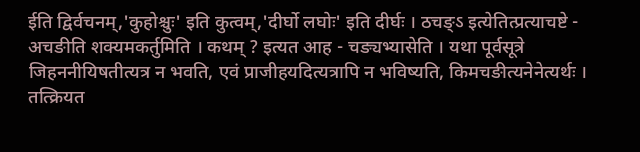ईति द्विर्वचनम्,'कुहोश्चुः' इति कुत्वम्,'दीर्घो लघोः' इति दीर्घः । ठचङ्ऽ इत्येतित्प्रत्याचष्टे - अचङीति शक्यमकर्तुमिति । कथम् ? इत्यत आह - चङ्यभ्यासेति । यथा पूर्वसूत्रे जिहननीयिषतीत्यत्र न भवति, एवं प्राजीहयदित्यत्रापि न भविष्यति, किमचङीत्यनेनेत्यर्थः । तत्क्रियत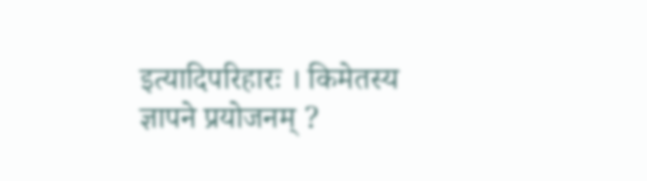इत्यादिपरिहारः । किमेतस्य ज्ञापने प्रयोजनम् ?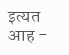इत्यत आह -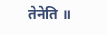तेनेति ॥